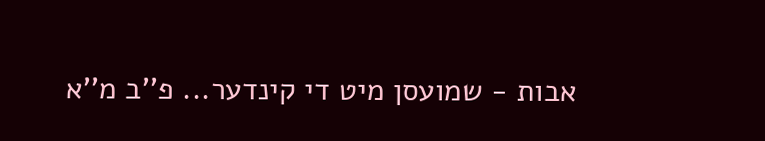אבות - שמועסן מיט די קינדער... פ''ב מ''א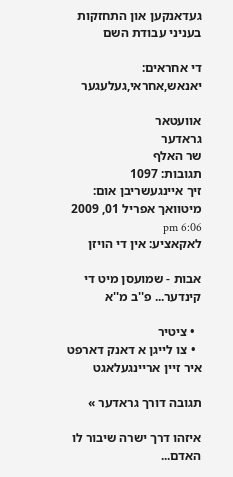געדאנקען און התחזקות בעניני עבודת השם

די אחראים: יאנאש,אחראי,געלעגער

אוועטאר
גראדער
שר האלף
תגובות: 1097
זיך איינגעשריבן אום: מיטוואך אפריל 01, 2009 6:06 pm
לאקאציע: אין די הויזן

אבות - שמועסן מיט די קינדער... פ''ב מ''א

  • ציטיר
  • צו לייגן א דאנק דארפט איר זיין אריינגעלאגט

תגובה דורך גראדער »

איזהו דרך ישרה שיבור לו האדם...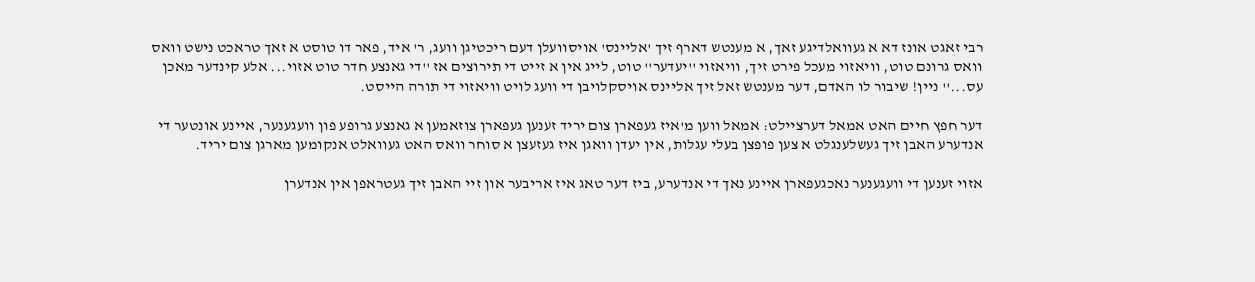רבי זאגט אונז דא א געוואלדיגע זאך, א מענטש דארף זיך 'אליינס' אויסוועלן דעם ריכטיגן וועג, ר' איד, פאר דו טוסט א זאך טראכט נישט וואס וואס גרונם טוט, וויאזוי מעכל פירט זיך, וויאזוי ''יעדער'' טוט, לייג אין א זייט די תירוצים אז ''די גאנצע חדר טוט אזוי... אלע קינדער מאכן עס...'' ניין! שיבור לו האדם, דער מענטש זאל זיך אליינס אויסקלויבן די וועג לויט וויאזוי די תורה הייסט.

דער חפץ חיים האט אמאל דערציילט: אמאל ווען מ'איז געפארן צום יריד זענען געפארן צוזאמען א גאנצע גרופע פון וועגענער, איינע אונטער די אנדערע האבן זיך געשלענגלט א צען פופצן בעלי עגלות, אין יעדן וואגן איז געזעצן א סוחר וואס האט געוואלט אנקומען מארגן צום יריד.

אזוי זענען די וועגענער נאכגעפארן איינע נאך די אנדערע, ביז דער טאג איז אריבער און זיי האבן זיך געטראפן אין אנדערן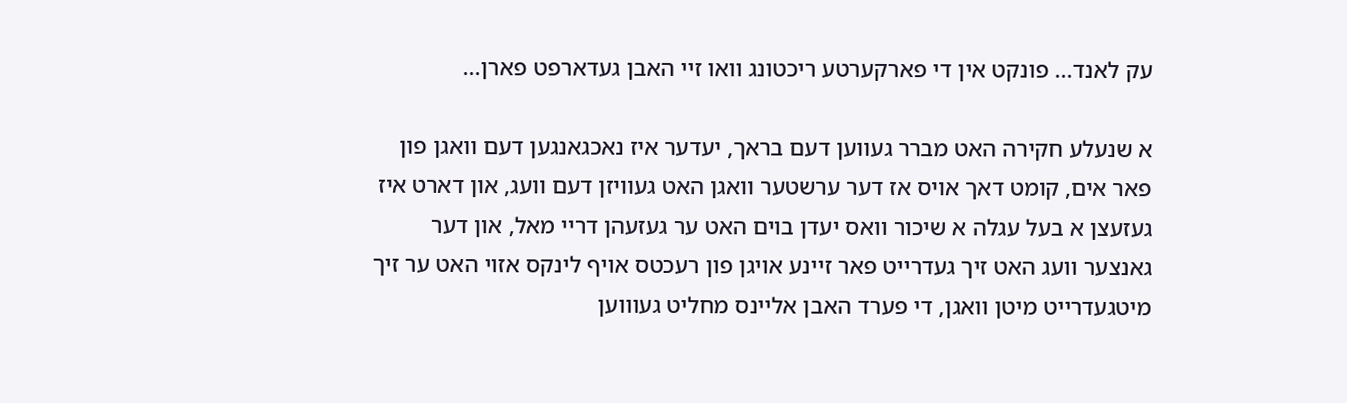עק לאנד... פונקט אין די פארקערטע ריכטונג וואו זיי האבן געדארפט פארן...

א שנעלע חקירה האט מברר געווען דעם בראך, יעדער איז נאכגאנגען דעם וואגן פון פאר אים, קומט דאך אויס אז דער ערשטער וואגן האט געוויזן דעם וועג, און דארט איז געזעצן א בעל עגלה א שיכור וואס יעדן בוים האט ער געזעהן דריי מאל, און דער גאנצער וועג האט זיך געדרייט פאר זיינע אויגן פון רעכטס אויף לינקס אזוי האט ער זיך מיטגעדרייט מיטן וואגן, די פערד האבן אליינס מחליט געוווען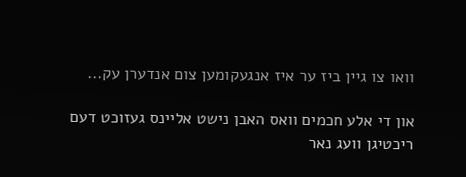וואו צו גיין ביז ער איז אנגעקומען צום אנדערן עק...

און די אלע חכמים וואס האבן נישט אליינס געזוכט דעם ריכטיגן וועג נאר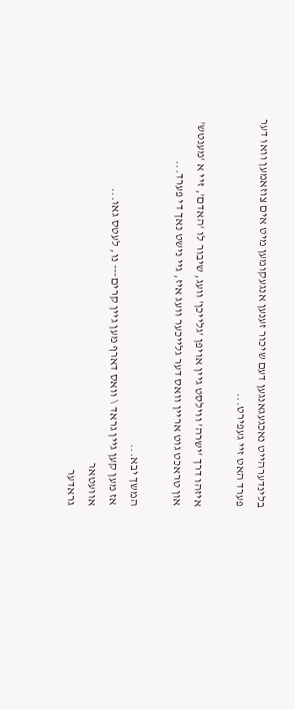בלינדערהייט נאכגעגאנגען דעם שיכור זענען אנגעקומען מיט אים צוזאמען וואו דער פערד האט זיי געפירט...

איזהו דרך 'ישרה' ווילסט גיין אויפן 'גלייכן' וועג, שיבור לו 'האדם', זיי א 'מענטש' און טראכט גוט אריין וואס דער גלייכער וועג איז, גיי נישט נאך די פערד...

המשך יבא...
אז מען קען גיין גראד \ וואס דארף מען גיין קרים--- נו, לעטס גאו...
אוועטאר
גראדער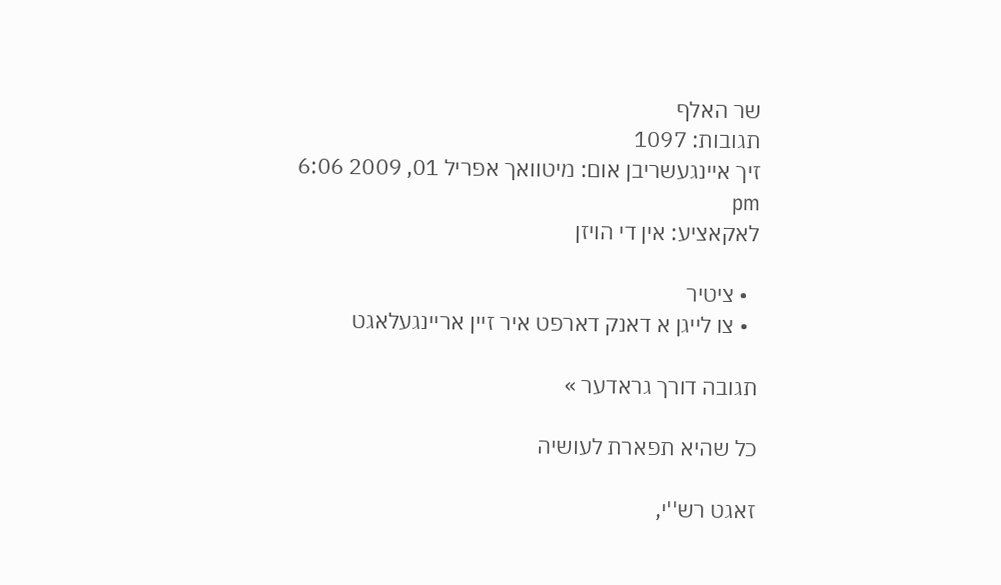שר האלף
תגובות: 1097
זיך איינגעשריבן אום: מיטוואך אפריל 01, 2009 6:06 pm
לאקאציע: אין די הויזן

  • ציטיר
  • צו לייגן א דאנק דארפט איר זיין אריינגעלאגט

תגובה דורך גראדער »

כל שהיא תפארת לעושיה

זאגט רש''י,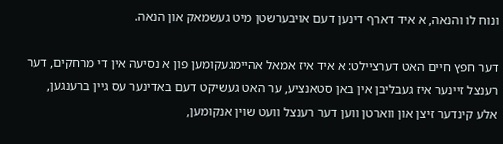ונוח לו והנאה, א איד דארף דינען דעם אויבערשטן מיט געשמאק און הנאה.

דער חפץ חיים האט דערציילט: א איד איז אמאל אהיימגעקומען פון א נסיעה אין די מרחקים, דער רענצל זיינער איז געבליבן אין באן סטאנציע, ער האט געשיקט דעם באדינער עס גיין ברענגען, אלע קינדער זיצן און ווארטן ווען דער רענצל וועט שוין אנקומען,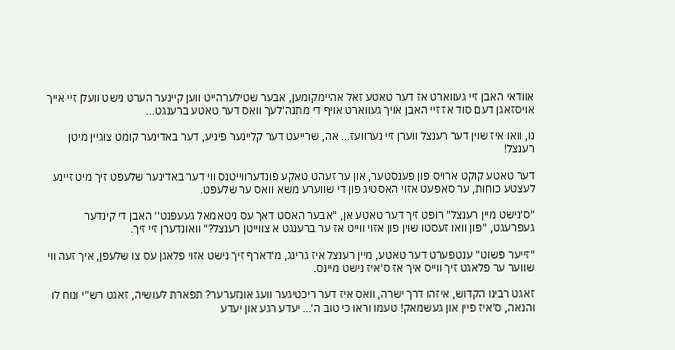אוודאי האבן זיי געווארט אז דער טאטע זאל אהיימקומען, אבער שטילערהייט ווען קיינער הערט נישט וועלן זיי אייך אויסזאגן דעם סוד אז זיי האבן אויך געווארט אויף די מתנה'לעך וואס דער טאטע ברענגט...

נו, וואו איז שוין דער רענצל ווערן זיי נערוועז... אה, שרייעט דער קליינער פיניע, דער באדינער קומט צוגיין מיטן רענצל!

דער טאטע קוקט ארויס פון פענסטער, און ער זעהט טאקע פונדערווייטנס ווי דער באדינער שלעפט זיך מיט זיינע לעצטע כוחות, ער סאפעט אזוי האסטיג פון די שווערע משא וואס ער שלעפט.

"ס'נישט מיין רענצל" רופט זיך דער טאטע אן, "אבער האסט דאך עס ניטאמאל געעפנט'' האבן די קינדער געפרעגט, ''פון וואו זעסטו שוין פון אזוי ווייט אז ער ברענגט א צווייטן רענצל?" וואונדערן זיי זיך.

''זייער פשוט'' ענטפערט דער טאטע, מיין רענצל איז גרינג, מ'דארף זיך נישט אזוי פלאגן עס צו שלעפן, איך זעה ווי שווער ער פלאגט זיך ווייס איך אז ס'איז נישט מיינס.

זאגט רבינו הקדוש, איזהו דרך ישרה, וואס איז דער ריכטיגער וועג אונזערער? תפארת לעושיה, זאגט רש''י ונוח לו והנאה, ס'איז פיין און געשמאק! טעמו וראו כי טוב ה'... יעדע רגע און יעדע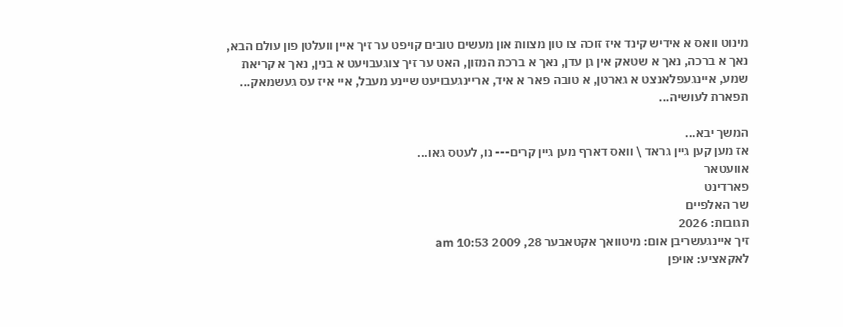מינוט וואס א אידיש קינד איז זוכה צו טון מצוות און מעשים טובים קויפט ער זיך איין וועלטן פון עולם הבא, נאך א ברכה, נאך א שטאק אין גן עדן, נאך א ברכת המזון, האט ער זיך צוגעבויעט א בנין, נאך א קריאת שמע, איינגעפלאנצט א גארטן, א טובה פאר א איד, אריינגעבויעט שיינע מעבל, איי איז עס געשמאק... תפארת לעושיה...

המשך יבא...
אז מען קען גיין גראד \ וואס דארף מען גיין קרים--- נו, לעטס גאו...
אוועטאר
פארדינט
שר האלפיים
תגובות: 2026
זיך איינגעשריבן אום: מיטוואך אקטאבער 28, 2009 10:53 am
לאקאציע: אויפן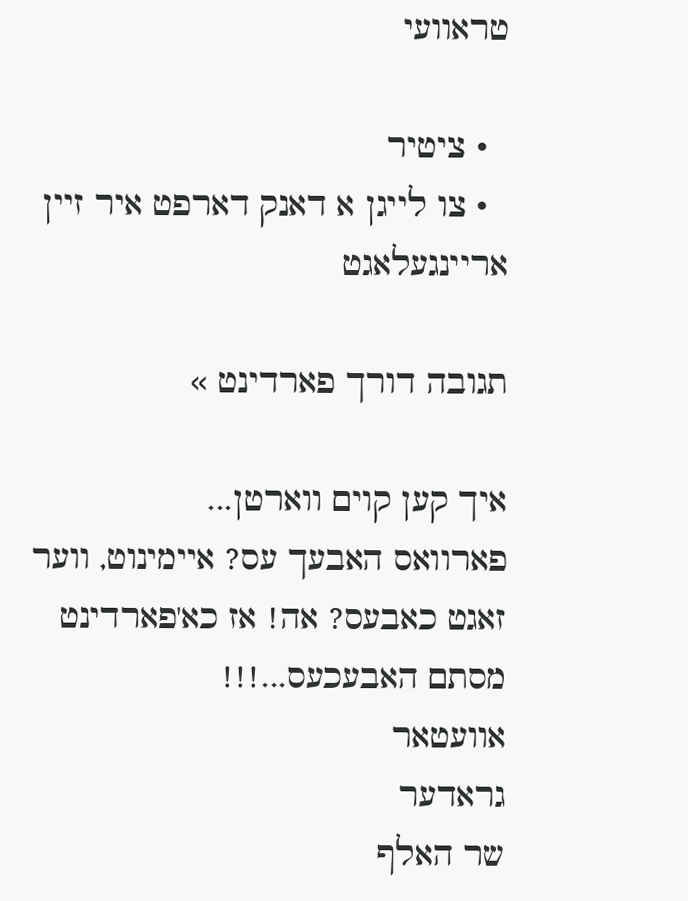טראוועי

  • ציטיר
  • צו לייגן א דאנק דארפט איר זיין אריינגעלאגט

תגובה דורך פארדינט »

איך קען קוים ווארטן...
פארוואס האבעך עס? איימינוט, ווער זאגט כאבעס? אה! אז כא'פארדינט מסתם האבעכעס...!!!
אוועטאר
גראדער
שר האלף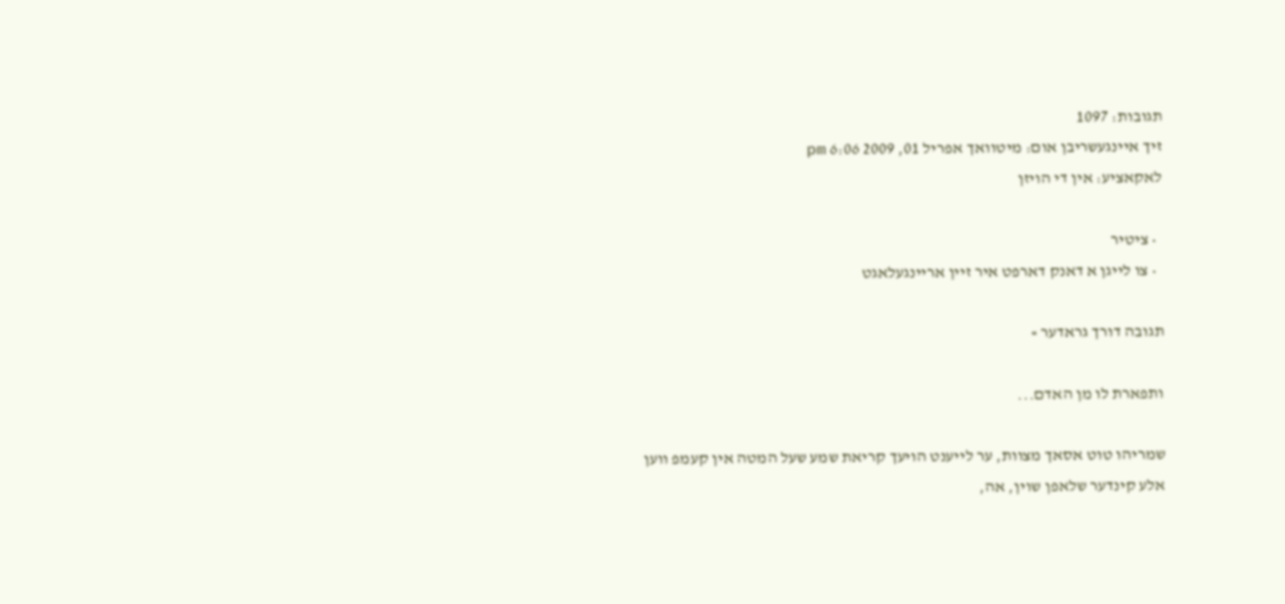תגובות: 1097
זיך איינגעשריבן אום: מיטוואך אפריל 01, 2009 6:06 pm
לאקאציע: אין די הויזן

  • ציטיר
  • צו לייגן א דאנק דארפט איר זיין אריינגעלאגט

תגובה דורך גראדער »

ותפארת לו מן האדם...

שמריהו טוט אסאך מצוות, ער לייענט הויעך קריאת שמע שעל המטה אין קעמפ ווען אלע קינדער שלאפן שוין, אה,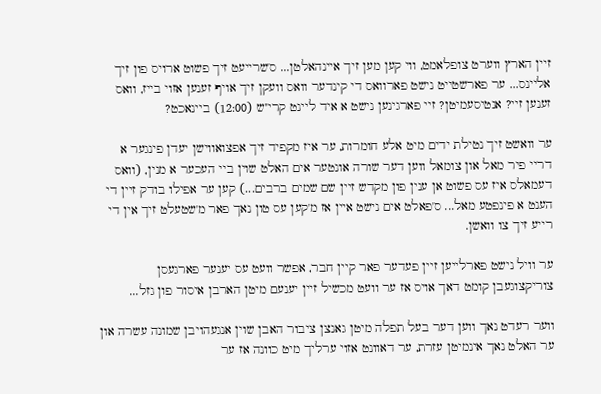זיין הארץ ווערט צופלאמט, ווי קען מען זיך איינהאלטן... ס'שרייעט זיך פשוט ארויס פון זיך אליינס... ער פארשטייט נישט פארוואס די קינדער וואס וועקן זיך אויף זענען אזוי בייז, וואס זענען זיי? אנטיסעמיטן? זיי פארגינען נישט א איד ליינט קרי''ש (12:00) ביינאכט?

ער וואשט זיך נטילת ידים מיט אלע חומרות, ער איז מקפיד זיך אפצואווישן יעדן פינגער א דריי פיר מאל און צומאל ווען דער שורה אונטער אים האלט שוין ביי העכער א מנין, (וואס דעמאלס איז עס פשוט אן ענין פון מקדש זיין שם שמים ברבים...) קען ער אפילו בודק זיין די הענט א פינפטע מאל... ס'פאלט אים נישט איין אז מ'קען עס טון נאך פאר מ'שטעלט זיך אין די רייע זיך צו וואשן.

ער וויל נישט פארלייען זיין פעדער פאר קיין חבר, אפשר וועט עס יענער פארגעסן צוריקצוגעבן קומט דאך אויס אז ער וועט מכשיל זיין יענעם מיטן הארבן איסור פון גזל...

ווער רעדט נאך ווען דער בעל תפלה מיטן גאנצן ציבור האבן שוין אנגעהויבן שמונה עשרה און ער האלט נאך אינמיטן עזרת, ער דאוונט אזוי ערליך מיט כוונה אז ער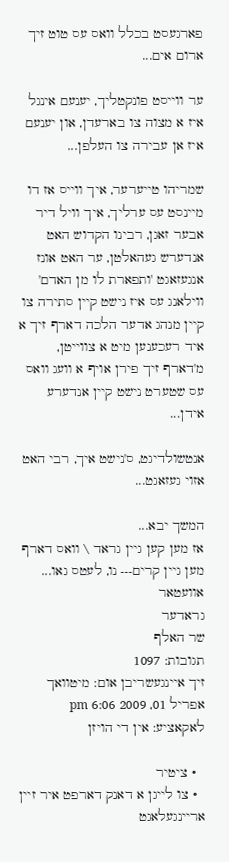פארגעסט בכלל וואס עס טוט זיך ארום אים...

ער ווייסט פונקטליך, יענעם אינגל איז א מצוה צו בארעדן, און יענעם איז אן עבירה צו העלפן...

שמריהו טייערער, איך ווייס אז דו מיינסט עס ערליך, איך וויל דיר אבער זאגן, רבינו הקדוש האט אנדערש געהאלטן, ער האט אונז אנגעזאגט 'ותפארת לו מן האדם' ווילאנג עס איז נישט קיין סתירה צו קיין מנהג אדער הלכה דארף זיך א איד רעכענען מיט א צווייטן, מ'דארף זיך פירן אויף א וועג וואס עס שטערט נישט קיין אנדערע אידן...

אנטשולדיגט, ס'נישט איך, רבי האט אזוי געזאגט...

המשך יבא...
אז מען קען גיין גראד \ וואס דארף מען גיין קרים--- נו, לעטס גאו...
אוועטאר
גראדער
שר האלף
תגובות: 1097
זיך איינגעשריבן אום: מיטוואך אפריל 01, 2009 6:06 pm
לאקאציע: אין די הויזן

  • ציטיר
  • צו לייגן א דאנק דארפט איר זיין אריינגעלאגט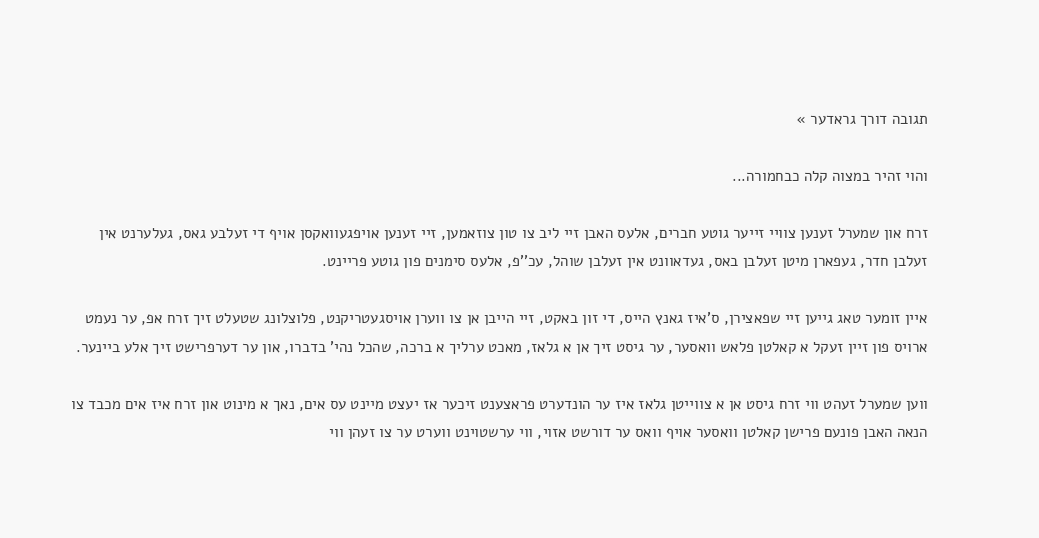תגובה דורך גראדער »

והוי זהיר במצוה קלה כבחמורה...

זרח און שמערל זענען צוויי זייער גוטע חברים, אלעס האבן זיי ליב צו טון צוזאמען, זיי זענען אויפגעוואקסן אויף די זעלבע גאס, געלערנט אין זעלבן חדר, געפארן מיטן זעלבן באס, געדאוונט אין זעלבן שוהל, עכ''פ, אלעס סימנים פון גוטע פריינט.

איין זומער טאג גייען זיי שפאצירן, ס'איז גאנץ הייס, די זון באקט, זיי הייבן אן צו ווערן אויסגעטריקנט, פלוצלונג שטעלט זיך זרח אפ, ער נעמט ארויס פון זיין זעקל א קאלטן פלאש וואסער, ער גיסט זיך אן א גלאז, מאכט ערליך א ברכה, שהכל נהי' בדברו, און ער דערפרישט זיך אלע ביינער.

ווען שמערל זעהט ווי זרח גיסט אן א צווייטן גלאז איז ער הונדערט פראצענט זיכער אז יעצט מיינט עס אים, נאך א מינוט און זרח איז אים מכבד צו הנאה האבן פונעם פרישן קאלטן וואסער אויף וואס ער דורשט אזוי, ווי ערשטוינט ווערט ער צו זעהן ווי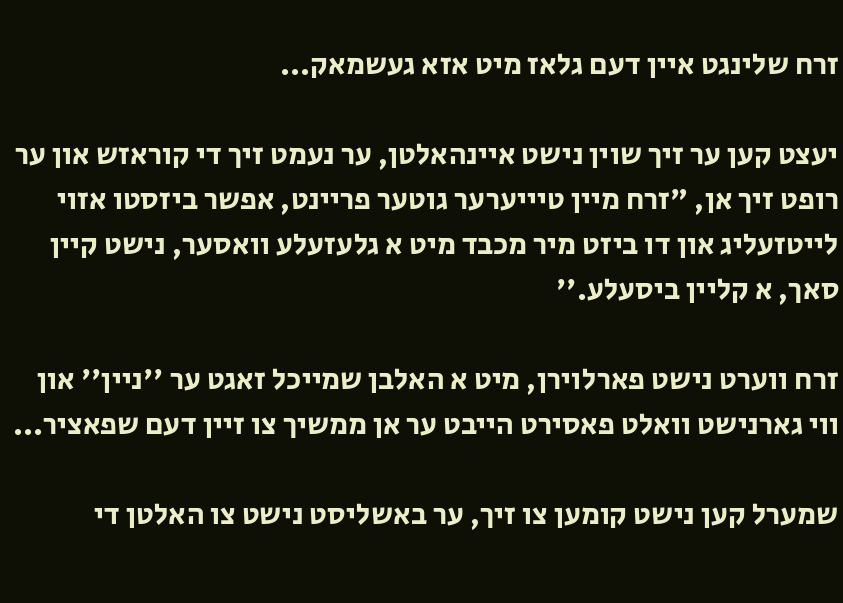זרח שלינגט איין דעם גלאז מיט אזא געשמאק...

יעצט קען ער זיך שוין נישט איינהאלטן, ער נעמט זיך די קוראזש און ער רופט זיך אן, "זרח מיין טיייערער גוטער פריינט, אפשר ביזסטו אזוי לייטזעליג און דו ביזט מיר מכבד מיט א גלעזעלע וואסער, נישט קיין סאך, א קליין ביסעלע.''

זרח ווערט נישט פארלוירן, מיט א האלבן שמייכל זאגט ער ''ניין'' און ווי גארנישט וואלט פאסירט הייבט ער אן ממשיך צו זיין דעם שפאציר...

שמערל קען נישט קומען צו זיך, ער באשליסט נישט צו האלטן די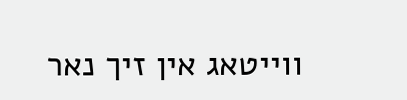ווייטאג אין זיך נאר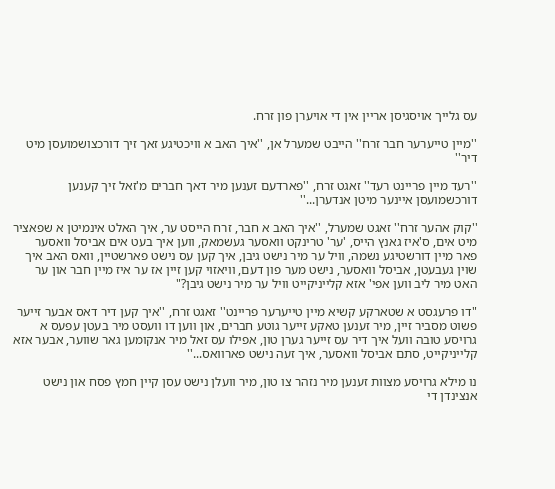עס גלייך אויסגיסן אריין אין די אויערן פון זרח.

''מיין טייערער חבר זרח'' הייבט שמערל אן, ''איך האב א וויכטיגע זאך זיך דורכצושמועסן מיט דיר''

''רעד מיין פריינט רעד'' זאגט זרח, ''פארדעם זענען מיר דאך חברים מ'זאל זיך קענען דורכשמועסן איינער מיטן אנדערן...''

''קוק אהער זרח'' זאגט שמערל, ''איך האב א חבר, זרח הייסט ער, איך האלט אינמיטן א שפאציר מיט אים, ס'איז גאנץ הייס, 'ער' טרינקט וואסער געשמאק, ווען איך בעט אים אביסל וואסער פאר מיין דורשטיגע נשמה, וויל ער מיר נישט גיבן, איך קען עס נישט פארשטיין, וואס האב איך שוין געבעטן, אביסל וואסער, נישט מער פון דעם, וויאזוי קען זיין אז ער איז מיין חבר און ער האט מיר ליב ווען אפי' אזא קלייניקייט וויל ער מיר נישט גיבן?"

"דו פרעגסט א שטארקע קשיא מיין טייערער פריינט'' זאגט זרח, ''איך קען דיר דאס אבער זייער פשוט מסביר זיין, מיר זענען טאקע זייער גוטע חברים, און ווען דו וועסט מיר בעטן עפעס א גרויסע טובה וועל איך דיר עס זייער גערן טון, אפילו עס זאל מיר אנקומען גאר שווער, אבער אזא קלייניקייט, סתם אביסל וואסער, איך זעה נישט פארוואס...''

נו מילא גרויסע מצוות זענען מיר נזהר צו טון, מיר וועלן נישט עסן קיין חמץ פסח און נישט אנצינדן די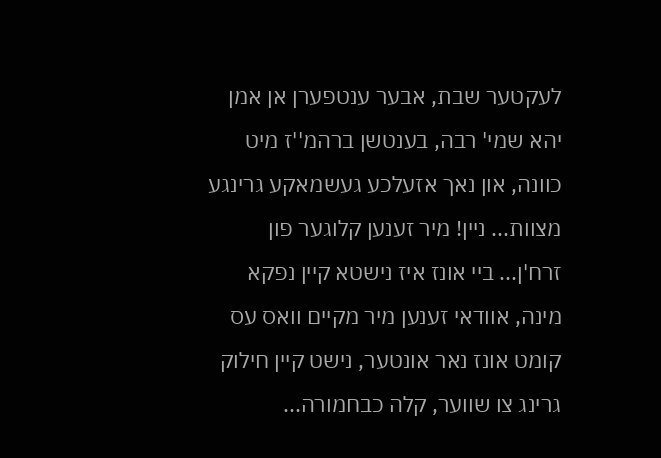לעקטער שבת, אבער ענטפערן אן אמן יהא שמי' רבה, בענטשן ברהמ''ז מיט כוונה, און נאך אזעלכע געשמאקע גרינגע מצוות... ניין! מיר זענען קלוגער פון זרח'ן... ביי אונז איז נישטא קיין נפקא מינה, אוודאי זענען מיר מקיים וואס עס קומט אונז נאר אונטער, נישט קיין חילוק גרינג צו שווער, קלה כבחמורה...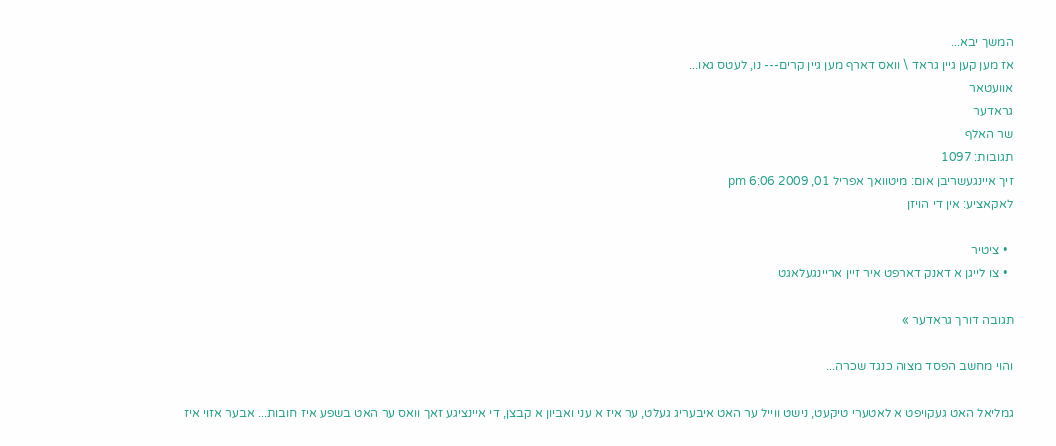המשך יבא...
אז מען קען גיין גראד \ וואס דארף מען גיין קרים--- נו, לעטס גאו...
אוועטאר
גראדער
שר האלף
תגובות: 1097
זיך איינגעשריבן אום: מיטוואך אפריל 01, 2009 6:06 pm
לאקאציע: אין די הויזן

  • ציטיר
  • צו לייגן א דאנק דארפט איר זיין אריינגעלאגט

תגובה דורך גראדער »

והוי מחשב הפסד מצוה כנגד שכרה...

גמליאל האט געקויפט א לאטערי טיקעט, נישט ווייל ער האט איבעריג געלט, ער איז א עני ואביון א קבצן, די איינציגע זאך וואס ער האט בשפע איז חובות... אבער אזוי איז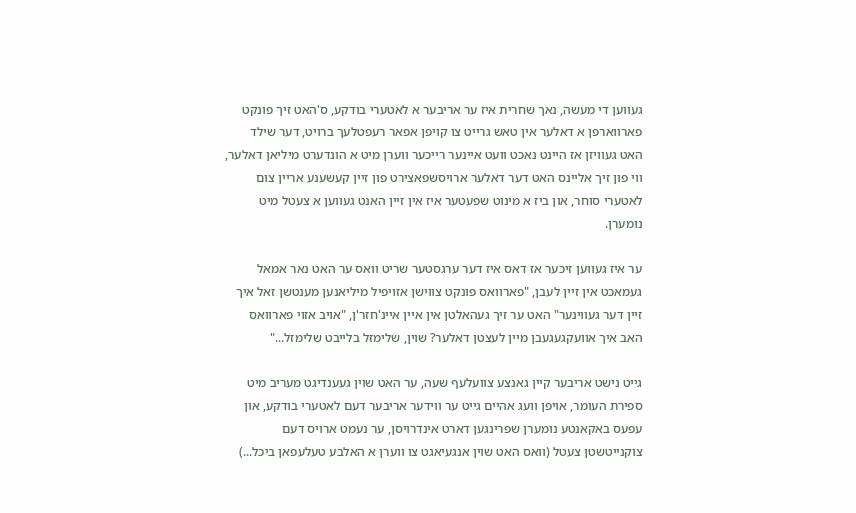געווען די מעשה, נאך שחרית איז ער אריבער א לאטערי בודקע, ס'האט זיך פונקט פארווארפן א דאלער אין טאש גרייט צו קויפן אפאר רעפטלעך ברויט, דער שילד האט געוויזן אז היינט נאכט וועט איינער רייכער ווערן מיט א הונדערט מיליאן דאלער, ווי פון זיך אליינס האט דער דאלער ארויסשפאצירט פון זיין קעשענע אריין צום לאטערי סוחר, און ביז א מינוט שפעטער איז אין זיין האנט געווען א צעטל מיט נומערן.

ער איז געווען זיכער אז דאס איז דער ערגסטער שריט וואס ער האט נאר אמאל געמאכט אין זיין לעבן, "פארוואס פונקט צווישן אזויפיל מיליאנען מענטשן זאל איך זיין דער געווינער" האט ער זיך געהאלטן אין איין איינ'חזר'ן, "אויב אזוי פארוואס האב איך אוועקגעגעבן מיין לעצטן דאלער? שוין, שלימזל בלייבט שלימזל..."

גייט נישט אריבער קיין גאנצע צוועלעף שעה, ער האט שוין געענדיגט מעריב מיט ספירת העומר, אויפן וועג אהיים גייט ער ווידער אריבער דעם לאטערי בודקע, און עפעס באקאנטע נומערן שפרינגען דארט אינדרויסן, ער נעמט ארויס דעם צוקנייטשטן צעטל (וואס האט שוין אנגעיאגט צו ווערן א האלבע טעלעפאן ביכל...)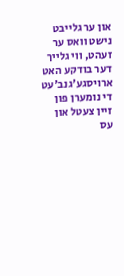און ער גלייבט נישט וואס ער זעהט, ווי גלייך דער בודקע האט ארויסגע'גנב'עט די נומערן פון זיין צעטל און עס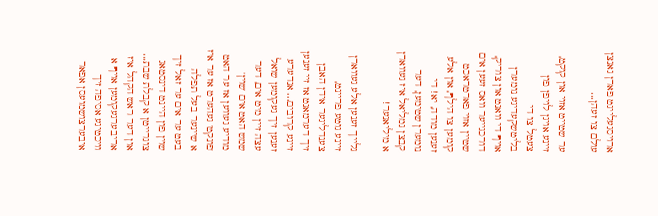ארויסגעלייגט פארן גאנצן עולם צו זעהן...

ער שטייט אזוי און קוקט, זיינע אויגן לויפן פון צעטל צו די בליטשקעדיגע נומערן אויף די וואנט און צוריק, דורכגייער וואס זעען אים שטיין אזוי פארטראכט קומען צו הילף, און אלע זענען מודה, יא! די נומערן שטימען, דער קבצן גמליאל איז געווארן א מיליאנער!

גלייך זענען אלע געווארן זיינע גוטע פריינט, צענדליגער אידן האבן זיך דערמאנט אז זיי זענען זיינע קרובים... אנדערע זענען זיך געקומען שואל עצה זיין מיט אים, דער שמש האט אים 'שוין' מודיע געווען אז ער האט 'פונקט' געהערט אז ער איז א שיינער בעל תפלה בעט ער אים ער זאל זיך שוין פון היינט דינסטאג צוגרייטן א קבלת שבת... און דער ראש הקהל איז אריבערגעקומען אויף א וויכטיגע אסיפה זיך איבערצושמועסן אפאר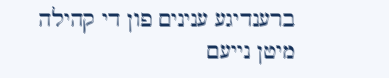ברענדיגע ענינים פון די קהילה מיטן נייעם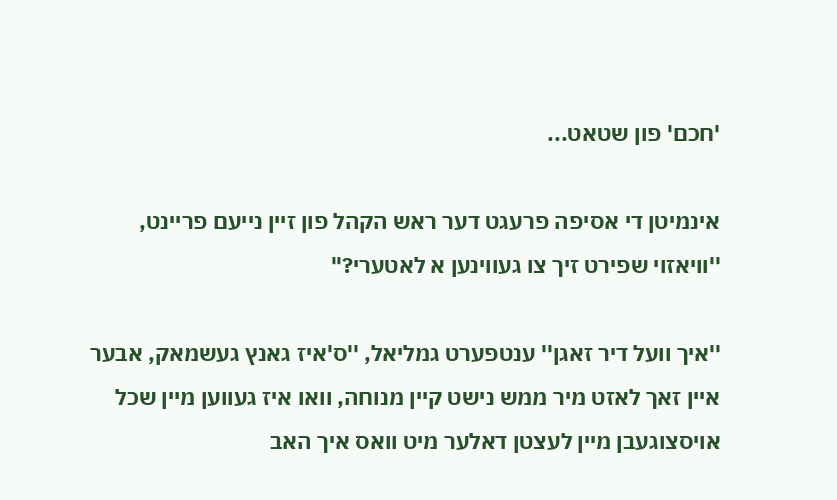'חכם' פון שטאט...

אינמיטן די אסיפה פרעגט דער ראש הקהל פון זיין נייעם פריינט, ''וויאזוי שפירט זיך צו געווינען א לאטערי?"

''איך וועל דיר זאגן'' ענטפערט גמליאל, ''ס'איז גאנץ געשמאק, אבער איין זאך לאזט מיר ממש נישט קיין מנוחה, וואו איז געווען מיין שכל אויסצוגעבן מיין לעצטן דאלער מיט וואס איך האב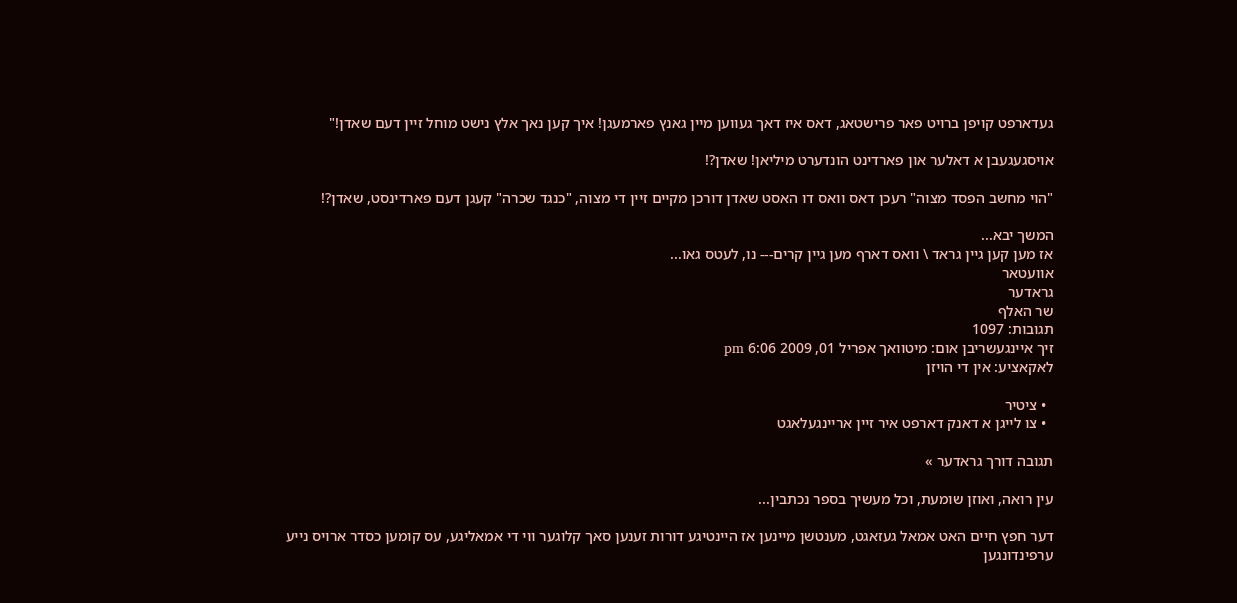געדארפט קויפן ברויט פאר פרישטאג, דאס איז דאך געווען מיין גאנץ פארמעגן! איך קען נאך אלץ נישט מוחל זיין דעם שאדן!"

אויסגעגעבן א דאלער און פארדינט הונדערט מיליאן! שאדן?!

"הוי מחשב הפסד מצוה" רעכן דאס וואס דו האסט שאדן דורכן מקיים זיין די מצוה, "כנגד שכרה" קעגן דעם פארדינסט, שאדן?!

המשך יבא...
אז מען קען גיין גראד \ וואס דארף מען גיין קרים--- נו, לעטס גאו...
אוועטאר
גראדער
שר האלף
תגובות: 1097
זיך איינגעשריבן אום: מיטוואך אפריל 01, 2009 6:06 pm
לאקאציע: אין די הויזן

  • ציטיר
  • צו לייגן א דאנק דארפט איר זיין אריינגעלאגט

תגובה דורך גראדער »

עין רואה, ואוזן שומעת, וכל מעשיך בספר נכתבין...

דער חפץ חיים האט אמאל געזאגט, מענטשן מיינען אז היינטיגע דורות זענען סאך קלוגער ווי די אמאליגע, עס קומען כסדר ארויס נייע ערפינדונגען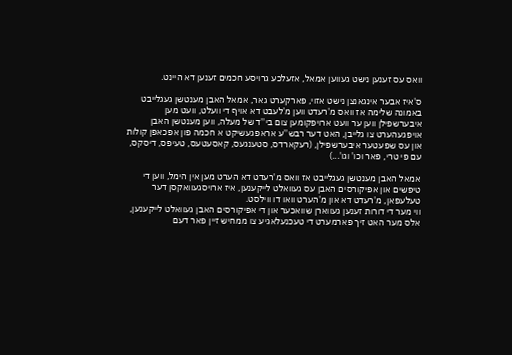וואס עס זענען נישט געווען אמאל, אזעלכע גרויסע חכמים זענען דא היינט.

ס'איז אבער אינגאנצן נישט אזוי, פארקערט גאר, אמאל האבן מענטשן געגלייבט באמונה שלימה אז וואס מ'רעדט ווען מ'לעבט דא אויף די וועלט, וועט מען איבערשפילן ווען ער וועט ארויפקומען צום בי''ד של מעלה, ווען מענטשן האבן אויפגעהערט צו גלייבן, האט דער רבש''ע אראפגעשיקט א חכמה פון אפכאפן קולות און עס שפעטער איבערשפילן, (רעקארדס, סטענגעס, קאסעטעס, טעיפס, דיסקס, עם פי טרי, פאר וכו' וגו'...)

אמאל האבן מענטשן געגלייבט אז וואס מ'רעדט דא הערט מען אין הימל, ווען די טיפשים און אפיקורסים האבן עס געוואלט לייקענען, איז ארויסגעוואקסן דער טעלעפאן, מ'רעדט דא און מ'הערט וואו דו ווילסט.
ווי מער די דורות זענען געווארן שוואכער און די אפיקורסים האבן געוואלט לייקענען, אלס מער האט זיך פארמערט די טעכנעלאגיע צו ממחיש זיין פאר דעם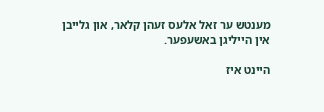מענטש ער זאל אלעס זעהן קלאר, און גלייבן אין הייליגן באשעפער.

היינט איז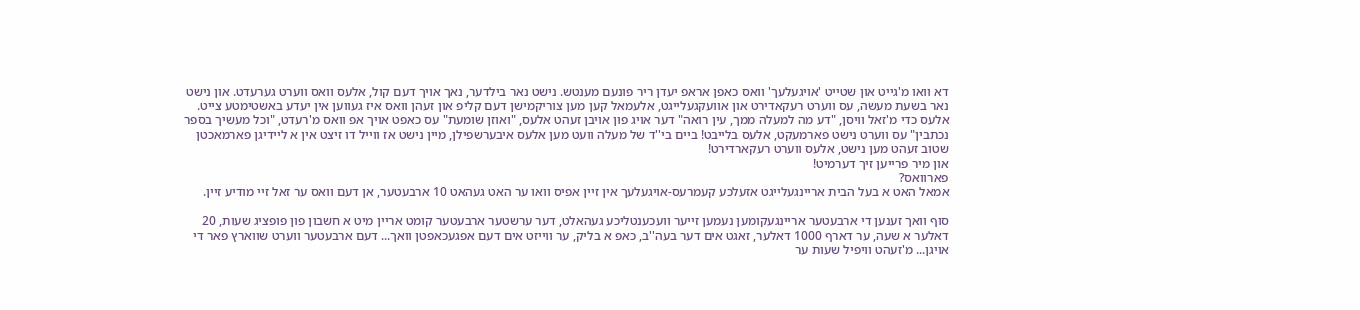דא וואו מ'גייט און שטייט 'אויגעלעך' וואס כאפן אראפ יעדן ריר פונעם מענטש. נישט נאר בילדער, נאך אויך דעם קול, אלעס וואס ווערט גערעדט. און נישט נאר בשעת מעשה, עס ווערט רעקאדירט און אוועקגעלייגט, אלעמאל קען מען צוריקמישן דעם קליפ און זעהן וואס איז געווען אין יעדע באשטימטע צייט.
אלעס כדי מ'זאל וויסן, "דע מה למעלה ממך, עין רואה" דער אויג פון אויבן זעהט אלעס, "ואוזן שומעת" עס כאפט אויך אפ וואס מ'רעדט, "וכל מעשיך בספר נכתבין" עס ווערט נישט פארמעקט, אלעס בלייבט! ביים בי''ד של מעלה וועט מען אלעס איבערשפילן, מיין נישט אז ווייל דו זיצט אין א ליידיגן פארמאכטן שטוב זעהט מען נישט, אלעס ווערט רעקארדירט!
און מיר פרייען זיך דערמיט!
פארוואס?
אמאל האט א בעל הבית אריינגעלייגט אזעלכע קעמרעס-אויגעלעך אין זיין אפיס וואו ער האט געהאט 10 ארבעטער, אן דעם וואס ער זאל זיי מודיע זיין.

סוף וואך זענען די ארבעטער אריינגעקומען נעמען זייער וועכענטליכע געהאלט, דער ערשטער ארבעטער קומט אריין מיט א חשבון פון פופציג שעות, 20 דאלער א שעה, ער דארף 1000 דאלער, זאגט אים דער בעה''ב, כאפ א בליק, ער ווייזט אים דעם אפגעכאפטן וואך... דעם ארבעטער ווערט שווארץ פאר די אויגן... מ'זעהט וויפיל שעות ער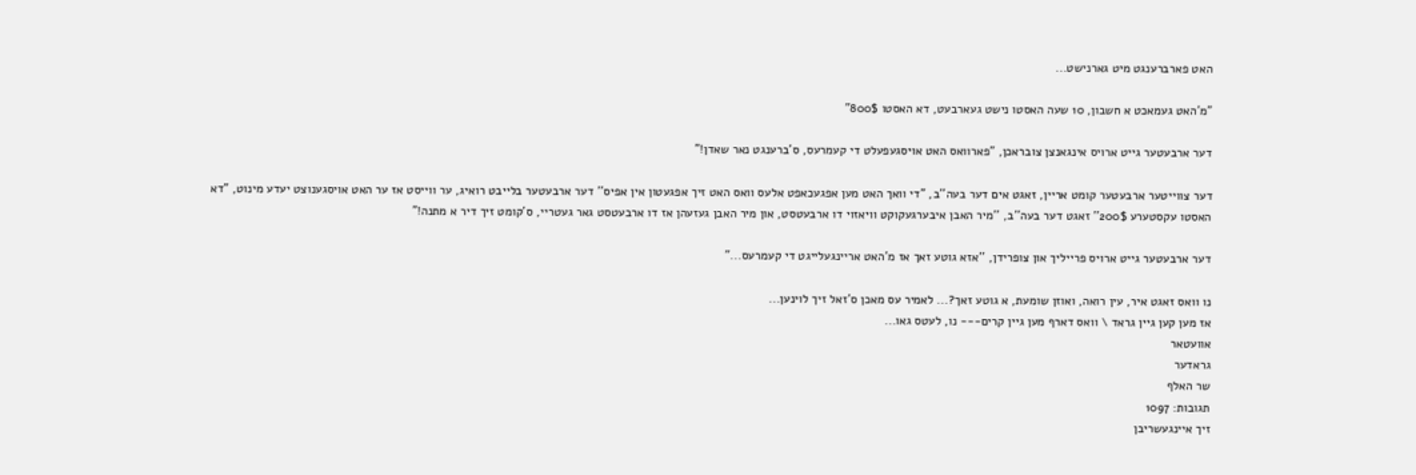האט פארברענגט מיט גארנישט...

"מ'האט געמאכט א חשבון, 10 שעה האסטו נישט געארבעט, דא האסטו 800$"

דער ארבעטער גייט ארויס אינגאנצן צובראכן, "פארוואס האט אויסגעפעלט די קעמרעס, ס'ברענגט נאר שאדן!"

דער צווייטער ארבעטער קומט אריין, זאגט אים דער בעה''ב, "די וואך האט מען אפגעכאפט אלעס וואס האט זיך אפגעטון אין אפיס'' דער ארבעטער בלייבט רואיג, ער ווייסט אז ער האט אויסגענוצט יעדע מינוט, "דא האסטו עקסטערע 200$'' זאגט דער בעה''ב, ''מיר האבן איבערגעקוקט וויאזוי דו ארבעטסט, און מיר האבן געזעהן אז דו ארבעטסט גאר געטריי, ס'קומט זיך דיר א מתנה!"

דער ארבעטער גייט ארויס פרייליך און צופרידן, ''אזא גוטע זאך אז מ'האט אריינגעלייגט די קעמרעס..."

נו וואס זאגט איר, עין רואה, ואוזן שומעת, א גוטע זאך?... לאמיר עס מאכן ס'זאל זיך לוינען...
אז מען קען גיין גראד \ וואס דארף מען גיין קרים--- נו, לעטס גאו...
אוועטאר
גראדער
שר האלף
תגובות: 1097
זיך איינגעשריבן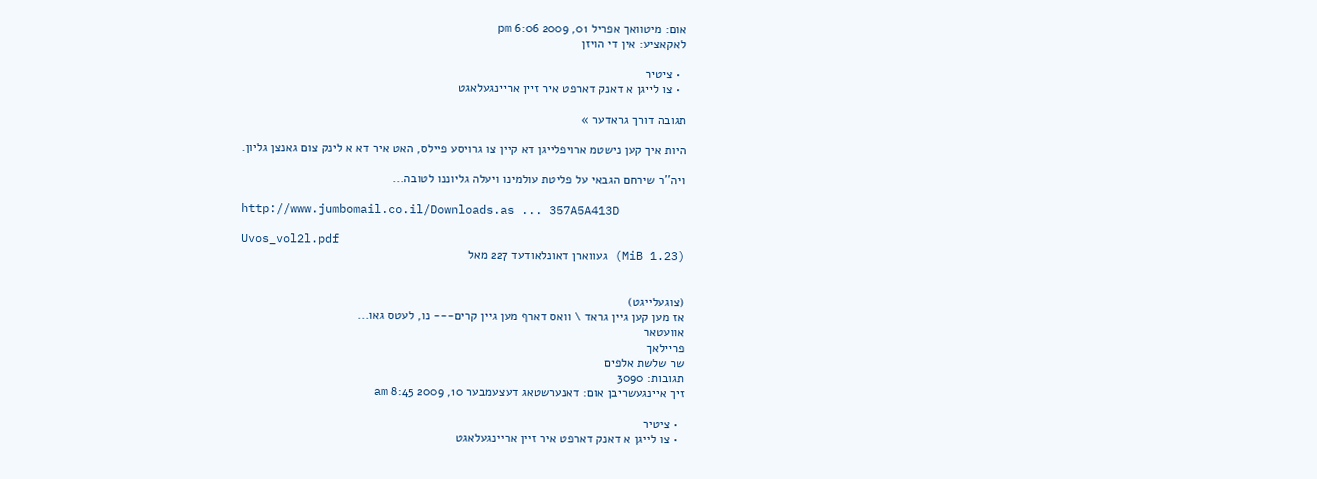אום: מיטוואך אפריל 01, 2009 6:06 pm
לאקאציע: אין די הויזן

  • ציטיר
  • צו לייגן א דאנק דארפט איר זיין אריינגעלאגט

תגובה דורך גראדער »

היות איך קען נישטמ ארויפלייגן דא קיין צו גרויסע פיילס, האט איר דא א לינק צום גאנצן גליון.

ויה''ר שירחם הגבאי על פליטת עולמינו ויעלה גליוננו לטובה...

http://www.jumbomail.co.il/Downloads.as ... 357A5A413D

Uvos_vol2l.pdf
(1.23 MiB) געווארן דאונלאודעד 227 מאל


(צוגעלייגט)
אז מען קען גיין גראד \ וואס דארף מען גיין קרים--- נו, לעטס גאו...
אוועטאר
פריילאך
שר שלשת אלפים
תגובות: 3090
זיך איינגעשריבן אום: דאנערשטאג דעצעמבער 10, 2009 8:45 am

  • ציטיר
  • צו לייגן א דאנק דארפט איר זיין אריינגעלאגט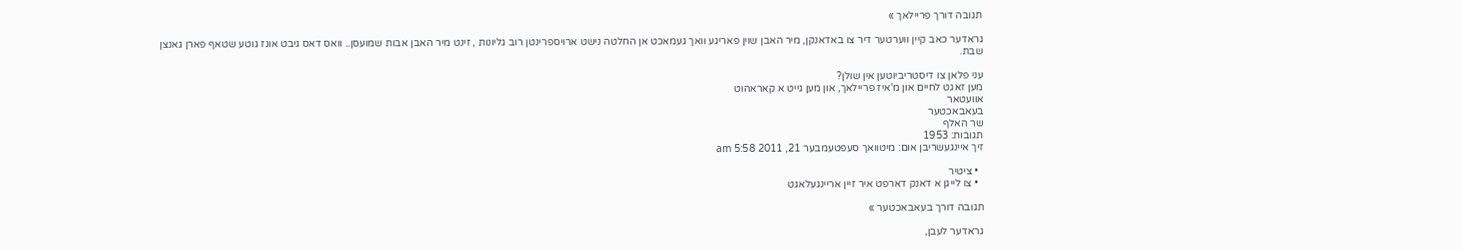תגובה דורך פריילאך »

גראדער כאב קיין ווערטער דיר צו באדאנקן, מיר האבן שוין פאריגע וואך געמאכט אן החלטה נישט ארויספרינטן רוב גליונות , זינט מיר האבן אבות שמועסן.. וואס דאס גיבט אונז גוטע שטאף פארן גאנצן שבת.

עני פלאן צו דיסטריביוטען אין שולן?
מען זאגט לחיים און מ'איז פריילאך, און מען גייט א קאראהוט
אוועטאר
בעאבאכטער
שר האלף
תגובות: 1953
זיך איינגעשריבן אום: מיטוואך סעפטעמבער 21, 2011 5:58 am

  • ציטיר
  • צו לייגן א דאנק דארפט איר זיין אריינגעלאגט

תגובה דורך בעאבאכטער »

גראדער לעבן,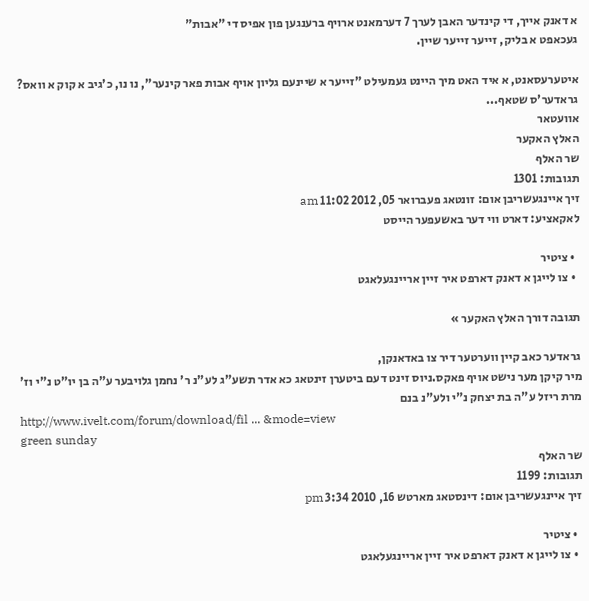א דאנק אייך, די קינדער האבן לערך 7 דערמאנט ארויף ברענגען פון אפיס די "אבות"
געכאפט א בליק, זייער זייער שיין.

איטערעסאנט, א איד האט מיך היינט געמעילט "זייער א שיינעם גליון אויף אבות פאר קינער", נו נו, כ'גיב א קוק א וואס? גראדער'ס שטאף...
אוועטאר
האלץ האקער
שר האלף
תגובות: 1301
זיך איינגעשריבן אום: זונטאג פעברואר 05, 2012 11:02 am
לאקאציע: דארט ווי דער באשעפער הייסט

  • ציטיר
  • צו לייגן א דאנק דארפט איר זיין אריינגעלאגט

תגובה דורך האלץ האקער »

גראדער כאב קיין ווערטער דיר צו באדאנקן,
מיר קיקן מער נישט אויף פאקס.ניוס זינט דעם ביטערן זינטאג כא אדר תשע"ג לע"נ ר' נחמן גלויבער ע"ה בן יו"ט נ"י וז' מרת ריזל ע"ה בת יצחק נ"י ולע"נ בנם
http://www.ivelt.com/forum/download/fil ... &mode=view
green sunday
שר האלף
תגובות: 1199
זיך איינגעשריבן אום: דינסטאג מארטש 16, 2010 3:34 pm

  • ציטיר
  • צו לייגן א דאנק דארפט איר זיין אריינגעלאגט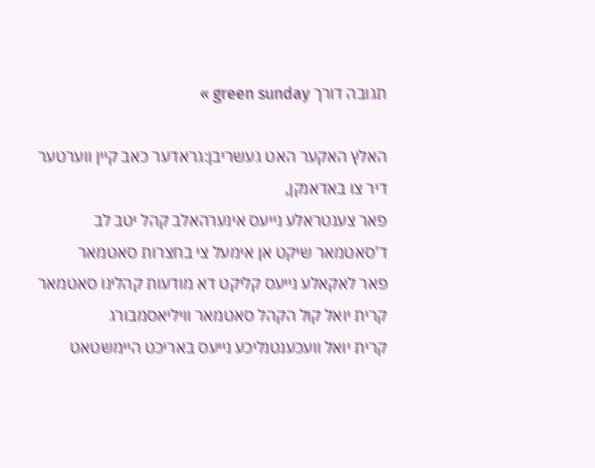תגובה דורך green sunday »

האלץ האקער האט געשריבן:גראדער כאב קיין ווערטער דיר צו באדאנקן,
פאר צענטראלע נייעס אינערהאלב קהל יטב לב ד'סאטמאר שיקט אן אימעל צי בחצרות סאטמאר
פאר לאקאלע נייעס קליקט דא מודעות קהלינו סאטמאר קרית יואל קול הקהל סאטמאר וויליאסמבורג
קרית יואל וועכענטנליכע נייעס באריכט היימשטאט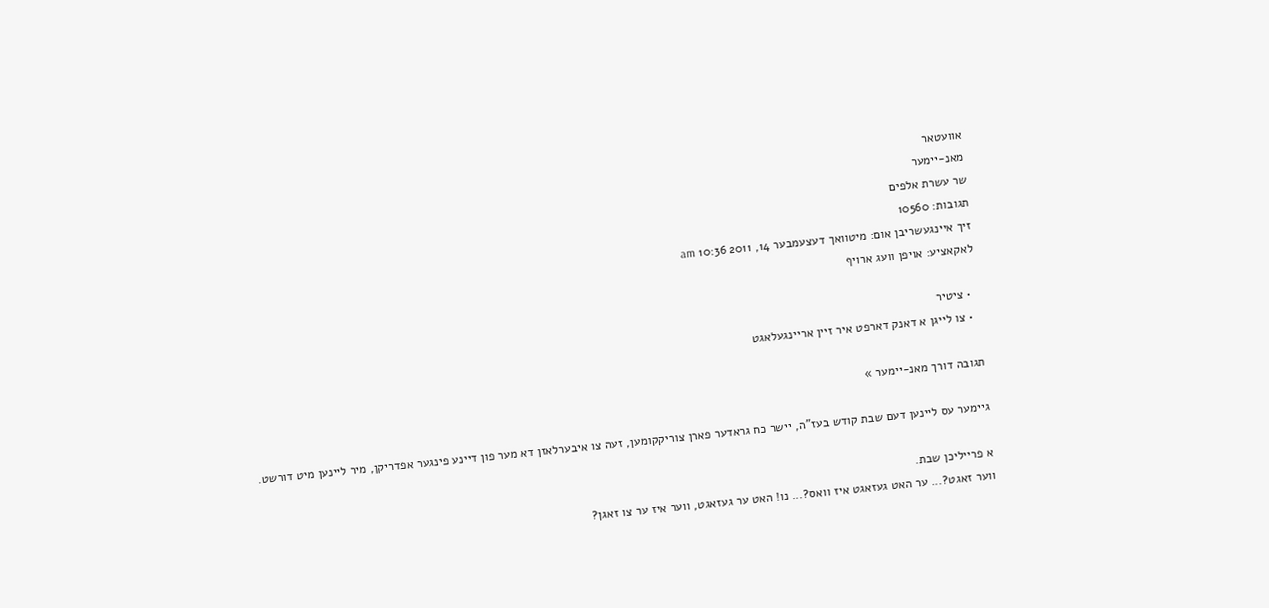אוועטאר
מאנ-יימער
שר עשרת אלפים
תגובות: 10560
זיך איינגעשריבן אום: מיטוואך דעצעמבער 14, 2011 10:36 am
לאקאציע: אויפן וועג ארויף

  • ציטיר
  • צו לייגן א דאנק דארפט איר זיין אריינגעלאגט

תגובה דורך מאנ-יימער »

גיימער עס ליינען דעם שבת קודש בעז"ה, יישר כח גראדער פארן צוריקקומען, זעה צו איבערלאזן דא מער פון דיינע פינגער אפדריקן, מיר ליינען מיט דורשט.

א פרייליכן שבת.
ווער זאגט?... ער האט געזאגט איז וואס?... נו! האט ער געזאגט, ווער איז ער צו זאגן?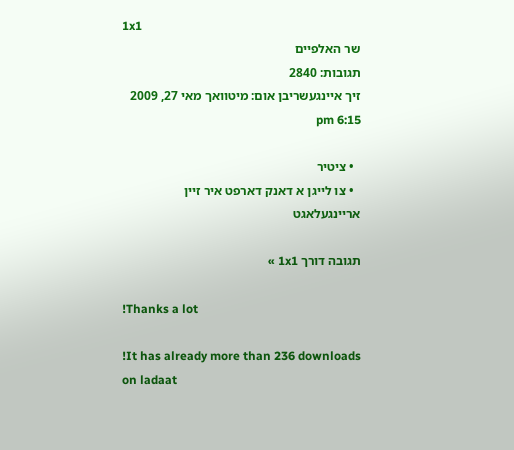1x1
שר האלפיים
תגובות: 2840
זיך איינגעשריבן אום: מיטוואך מאי 27, 2009 6:15 pm

  • ציטיר
  • צו לייגן א דאנק דארפט איר זיין אריינגעלאגט

תגובה דורך 1x1 »

!Thanks a lot

!It has already more than 236 downloads on ladaat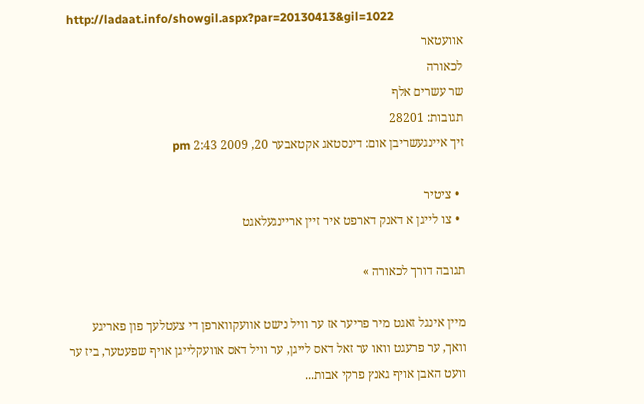http://ladaat.info/showgil.aspx?par=20130413&gil=1022
אוועטאר
לכאורה
שר עשרים אלף
תגובות: 28201
זיך איינגעשריבן אום: דינסטאג אקטאבער 20, 2009 2:43 pm

  • ציטיר
  • צו לייגן א דאנק דארפט איר זיין אריינגעלאגט

תגובה דורך לכאורה »

מיין אינגל זאגט מיר פריער אז ער וויל נישט אוועקווארפן די צעטלעך פון פאריגע וואך, ער פרעגט וואו ער זאל דאס לייגן, ער וויל דאס אוועקלייגן אויף שפעטער, ביז ער וועט האבן אויף גאנץ פרקי אבות...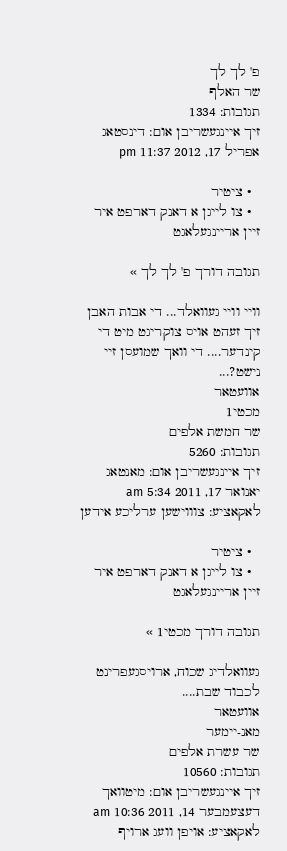פ' לך לך
שר האלף
תגובות: 1334
זיך איינגעשריבן אום: דינסטאג אפריל 17, 2012 11:37 pm

  • ציטיר
  • צו לייגן א דאנק דארפט איר זיין אריינגעלאגט

תגובה דורך פ' לך לך »

וויי וויי געוואלד... די אבות האבן זיך זעהט אויס צוקריגט מיט די קינדער.... די וואך שמועסן זיי נישט?...
אוועטאר
מכטי1
שר חמשת אלפים
תגובות: 5260
זיך איינגעשריבן אום: מאנטאג יאנואר 17, 2011 5:34 am
לאקאציע: צוווישען ערליכע אידען

  • ציטיר
  • צו לייגן א דאנק דארפט איר זיין אריינגעלאגט

תגובה דורך מכטי1 »

געוואלדיג שכוח, ארויסגעפרינט לכבוד שבת....
אוועטאר
מאנ-יימער
שר עשרת אלפים
תגובות: 10560
זיך איינגעשריבן אום: מיטוואך דעצעמבער 14, 2011 10:36 am
לאקאציע: אויפן וועג ארויף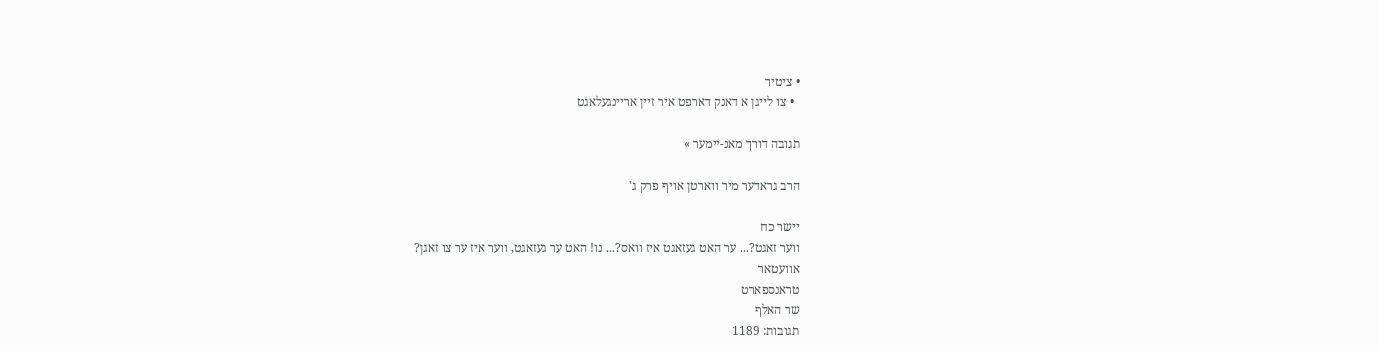• ציטיר
  • צו לייגן א דאנק דארפט איר זיין אריינגעלאגט

תגובה דורך מאנ-יימער »

הרב גראדער מיר ווארטן אויף פרק ג'

יישר כח
ווער זאגט?... ער האט געזאגט איז וואס?... נו! האט ער געזאגט, ווער איז ער צו זאגן?
אוועטאר
טראנספארט
שר האלף
תגובות: 1189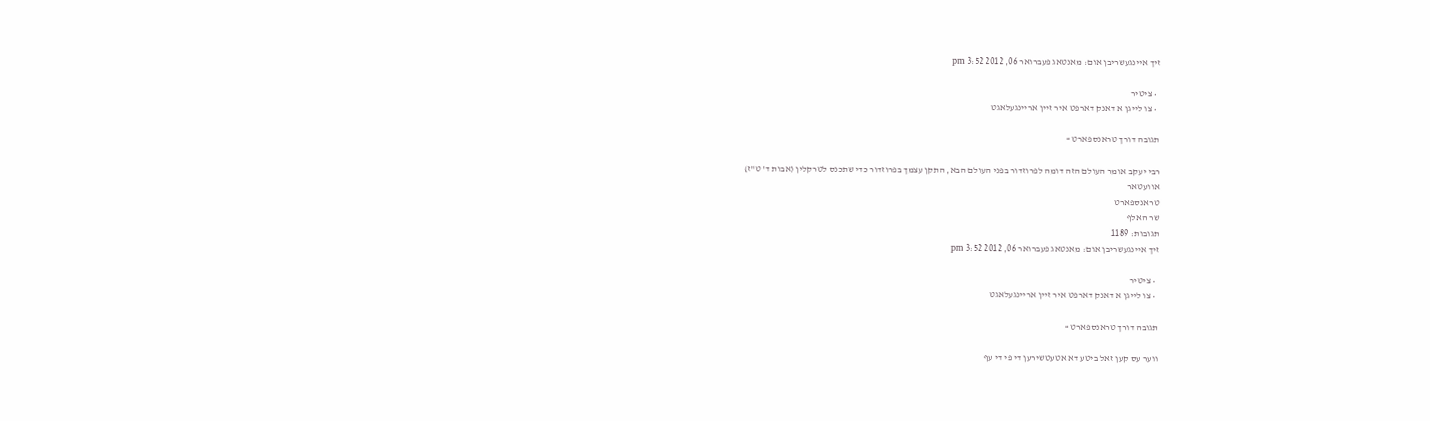זיך איינגעשריבן אום: מאנטאג פעברואר 06, 2012 3:52 pm

  • ציטיר
  • צו לייגן א דאנק דארפט איר זיין אריינגעלאגט

תגובה דורך טראנספארט »

רבי יעקב אומר העולם הזה דומה לפרוזדור בפני העולם הבא, התקן עצמך בפרוזדור כדי שתכנס לטרקלין (אבות ד' ט"ז)
אוועטאר
טראנספארט
שר האלף
תגובות: 1189
זיך איינגעשריבן אום: מאנטאג פעברואר 06, 2012 3:52 pm

  • ציטיר
  • צו לייגן א דאנק דארפט איר זיין אריינגעלאגט

תגובה דורך טראנספארט »

ווער עס קען זאל ביטע דא אטעטשירען די פי די עף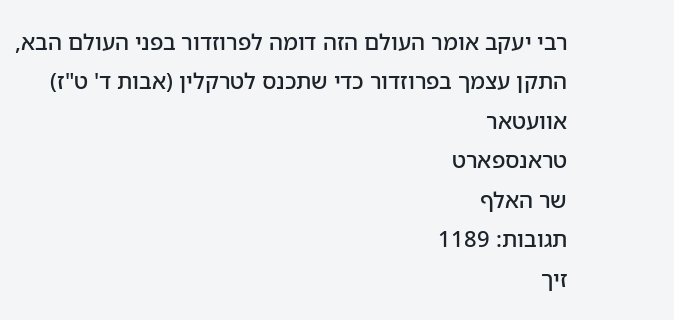רבי יעקב אומר העולם הזה דומה לפרוזדור בפני העולם הבא, התקן עצמך בפרוזדור כדי שתכנס לטרקלין (אבות ד' ט"ז)
אוועטאר
טראנספארט
שר האלף
תגובות: 1189
זיך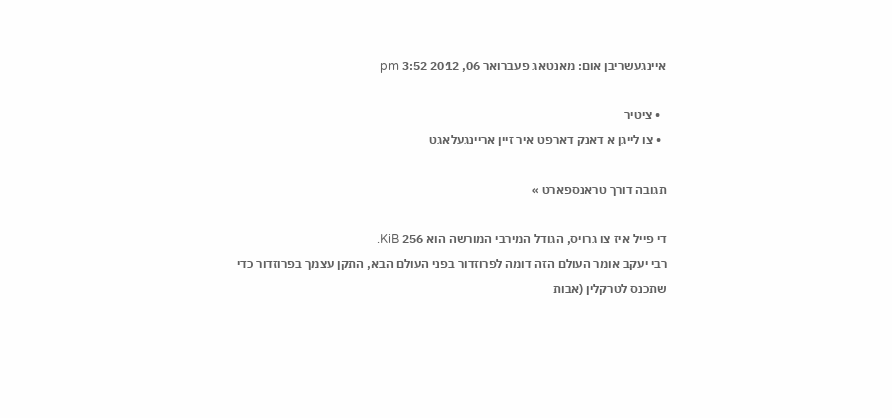איינגעשריבן אום: מאנטאג פעברואר 06, 2012 3:52 pm

  • ציטיר
  • צו לייגן א דאנק דארפט איר זיין אריינגעלאגט

תגובה דורך טראנספארט »

די פייל איז צו גרויס, הגודל המירבי המורשה הוא 256 KiB.
רבי יעקב אומר העולם הזה דומה לפרוזדור בפני העולם הבא, התקן עצמך בפרוזדור כדי שתכנס לטרקלין (אבות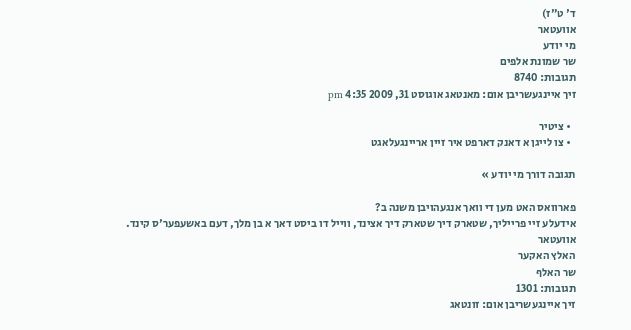ד' ט"ז)
אוועטאר
מי יודע
שר שמונת אלפים
תגובות: 8740
זיך איינגעשריבן אום: מאנטאג אוגוסט 31, 2009 4:35 pm

  • ציטיר
  • צו לייגן א דאנק דארפט איר זיין אריינגעלאגט

תגובה דורך מי יודע »

פארוואס האט מען די וואך אנגעהויבן משנה ב?
אידעלע זיי פרייליך, שטארק דיך שטארק דיך אצינד, ווייל דו ביסט דאך א בן מלך, דעם באשעפער'ס קינד.
אוועטאר
האלץ האקער
שר האלף
תגובות: 1301
זיך איינגעשריבן אום: זונטאג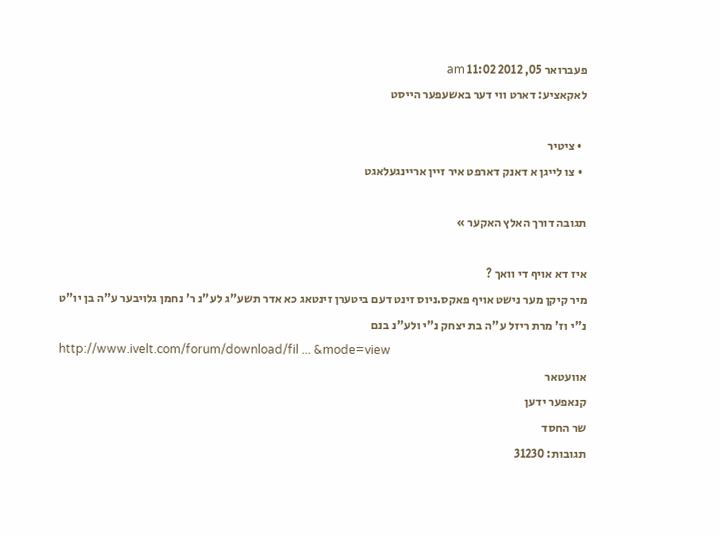פעברואר 05, 2012 11:02 am
לאקאציע: דארט ווי דער באשעפער הייסט

  • ציטיר
  • צו לייגן א דאנק דארפט איר זיין אריינגעלאגט

תגובה דורך האלץ האקער »

איז דא אויף די וואך ?
מיר קיקן מער נישט אויף פאקס.ניוס זינט דעם ביטערן זינטאג כא אדר תשע"ג לע"נ ר' נחמן גלויבער ע"ה בן יו"ט נ"י וז' מרת ריזל ע"ה בת יצחק נ"י ולע"נ בנם
http://www.ivelt.com/forum/download/fil ... &mode=view
אוועטאר
קנאפער ידען
שר החסד
תגובות: 31230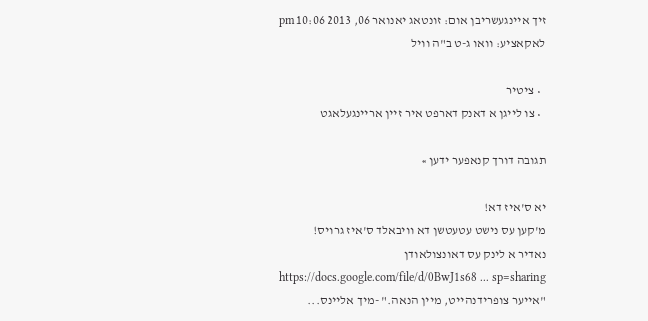זיך איינגעשריבן אום: זונטאג יאנואר 06, 2013 10:06 pm
לאקאציע: וואו ג-ט ב"ה וויל

  • ציטיר
  • צו לייגן א דאנק דארפט איר זיין אריינגעלאגט

תגובה דורך קנאפער ידען »

יא ס'איז דא!
מ'קען עס נישט עטעטשן דא וויבאלד ס'איז גרויס!
נאדיר א לינק עס דאונצולאודן
https://docs.google.com/file/d/0BwJ1s68 ... sp=sharing
"אייער צופרידנהייט, מיין הנאה." -מיך אליינס...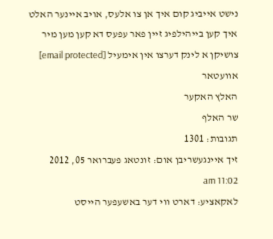נישט אייביג קום איך אן צו אלעס, אויב איינער האלט איך קען בייהילפיג זיין פאר עפעס דא קען מען מיר צושיקן א לינק דערצו אין אימעיל [email protected]
אוועטאר
האלץ האקער
שר האלף
תגובות: 1301
זיך איינגעשריבן אום: זונטאג פעברואר 05, 2012 11:02 am
לאקאציע: דארט ווי דער באשעפער הייסט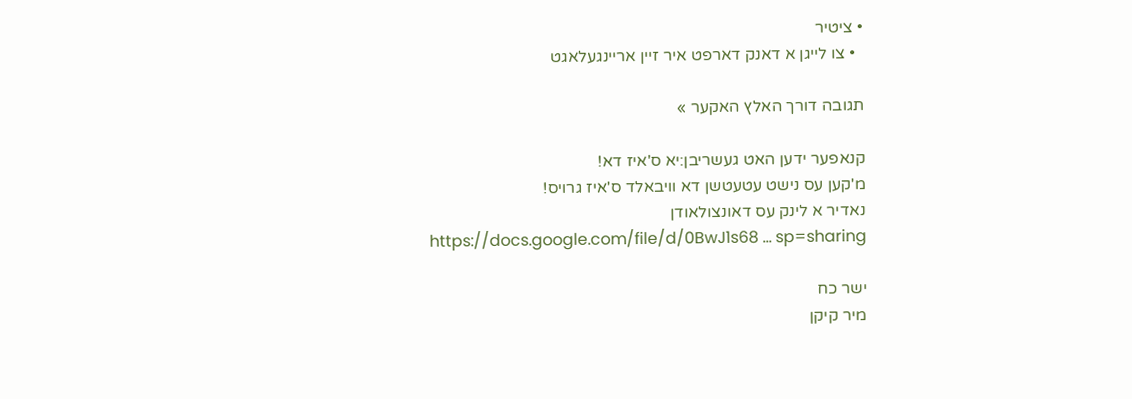• ציטיר
  • צו לייגן א דאנק דארפט איר זיין אריינגעלאגט

תגובה דורך האלץ האקער »

קנאפער ידען האט געשריבן:יא ס'איז דא!
מ'קען עס נישט עטעטשן דא וויבאלד ס'איז גרויס!
נאדיר א לינק עס דאונצולאודן
https://docs.google.com/file/d/0BwJ1s68 ... sp=sharing

ישר כח
מיר קיקן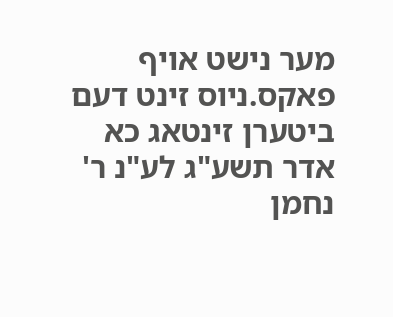מער נישט אויף פאקס.ניוס זינט דעם ביטערן זינטאג כא אדר תשע"ג לע"נ ר' נחמן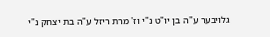גלויבער ע"ה בן יו"ט נ"י וז' מרת ריזל ע"ה בת יצחק נ"י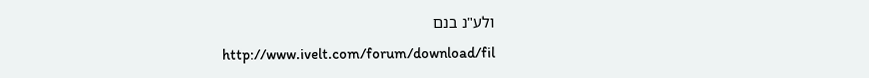ולע"נ בנם
http://www.ivelt.com/forum/download/fil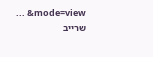... &mode=view
שרייב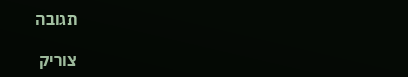תגובה

צוריק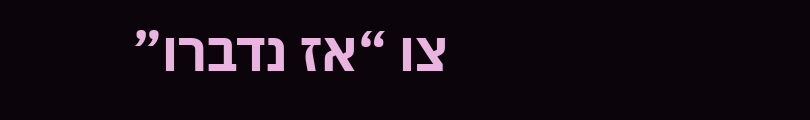צו “אז נדברו”